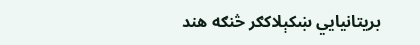بریتانیايي ښکېلاکګر څنګه هند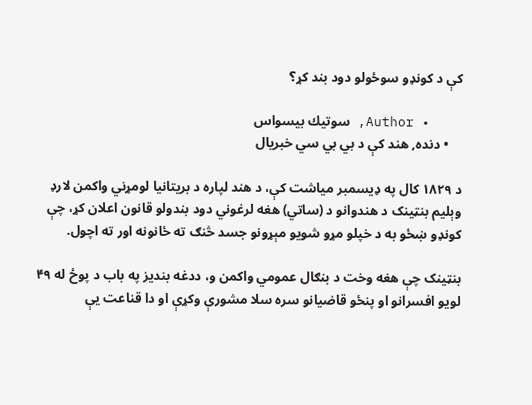کې د کونډو سوځولو دود بند کړ؟

    • Author, سوتيك بيسواس
    • دنده, هند کې د بي بي سي خبریال

د ۱۸۲۹ کال په ډیسمبر میاشت کې، د هند لپاره د بریتانیا لومړني واکمن لارډ‌ وېلیم بنټینک د هندوانو د (ساتي) هغه لرغوني دود بندولو قانون اعلان کړ، چې کونډو ښځو به د خپلو مړو شویو مېړونو جسد څنګ ته ځانونه اور ته اچول.

بنټینک چې هغه وخت د بنګال عمومي واکمن و، ددغه بندیز په باب د پوځ له ۴۹ لویو افسرانو او پنځو قاضیانو سره سلا مشورې وکړې او دا قناعت یې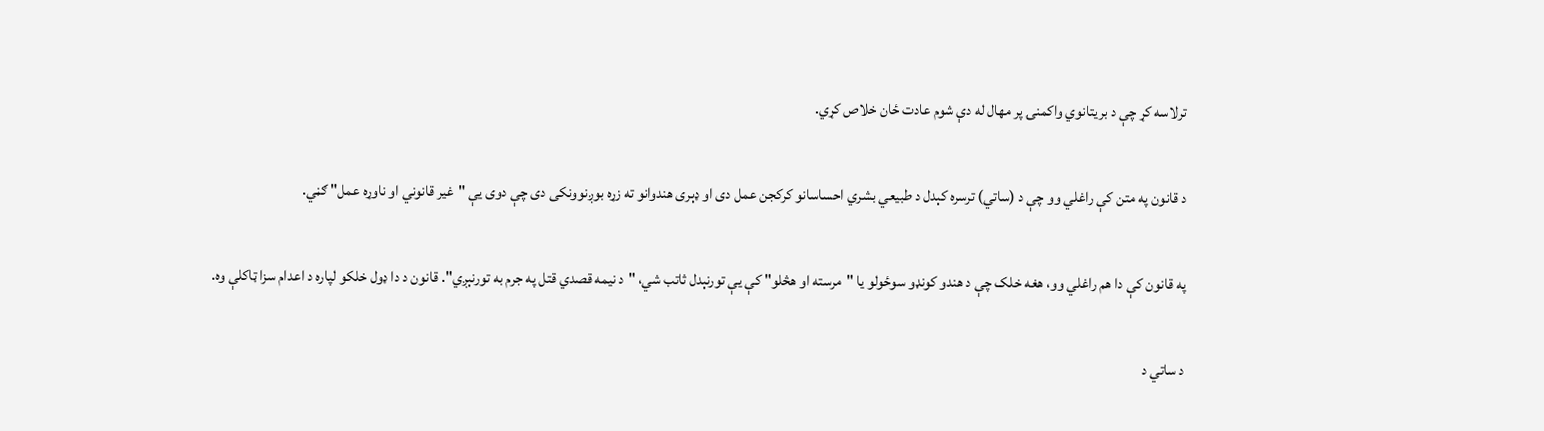ترلاسه کړ چې د بریتانوي واکمنۍ پر مهال له دې شوم عادت ځان خلاص کړي.

د قانون په متن کې راغلي وو چې د (ساتي) ترسره کېدل د طبیعي بشري احساسانو کرکجن عمل دی او ډېری هندوانو ته زړه بوږنوونکی دی چې دوی یې "غیر قانوني او ناوړه عمل" ګڼي.

په قانون کې دا هم راغلي وو، هغه خلک چې د هندو کونډو سوځولو یا "مرسته او هڅلو" کې یې تورنېدل ثاتب شي، "د نیمه‌ قصدي قتل په جرم به تورنېږي". قانون د دا ډول خلکو لپاره د اعدام سزا ټاکلې وه.

د ساتي د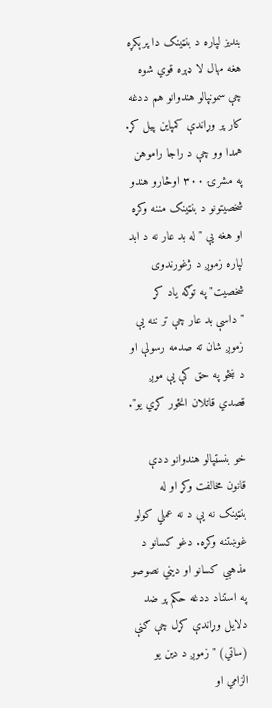بندیز لپاره د بنټینک دا پرېکړه هغه مهال لا ډېره قوي شوه چې سمونپالو هندوانو هم ددغه کار پر وړاندې کمپاین پیل کړ. همدا وو چې د راجا راموهن په مشرۍ ۳۰۰ اوڅارو هندو شخصیتونو د بنټینک مننه وکړه او هغه یې "له بد عار نه د ابد لپاره زموږ د ژغورندوی شخصیت" په توګه یاد کړ "داسې بد عار چې تر ننه یې زموږ شان ته صدمه رسولې او د ښځو په حق کې یې موږ قصدي قاتلان انځور کړي یو".

خو بنسټپالو هندوانو ددې قانون مخالفت وکړ او له بنټینک نه یې د نه عملي کولو غوښتنه وکړه. دغو کسانو د مذهبي کسانو او دیني نصوصو په استناد ددغه حکم پر ضد دلایل وړاندې کړل چې ګنې (ساتي) "زموږ د دین یو الزامي او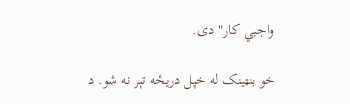واجبي کار" دی.

خو بنټینک له خپل دریځه تېر نه شو. د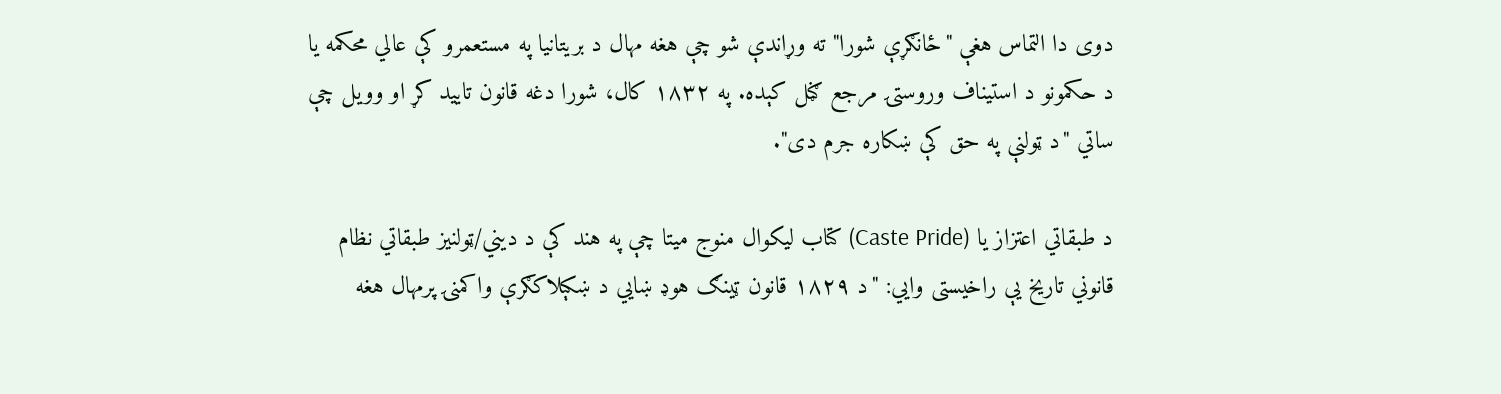دوی دا التماس هغې "ځانګړې شورا" ته وړاندې شو چې هغه مهال د بریتانیا په مستعمرو کې عالي محکمه یا د حکمونو د استیناف وروستۍ مرجع ګڼل کېده. په ۱۸۳۲ کال، شورا دغه قانون تایید کړ او وویل چې ساتي "د ټولنې په حق کې ښکاره جرم دی".

د طبقاتي اعتزاز یا (Caste Pride) کتاب لیکوال منوج میتا چې په هند کې د دیني/ټولنیز طبقاتي نظام قانوني تاریخ یې راخیستی وايي: "د ۱۸۲۹ قانون ټینګ هوډ ښايي د ښکېلاکګرې واکمنۍ پرمهال هغه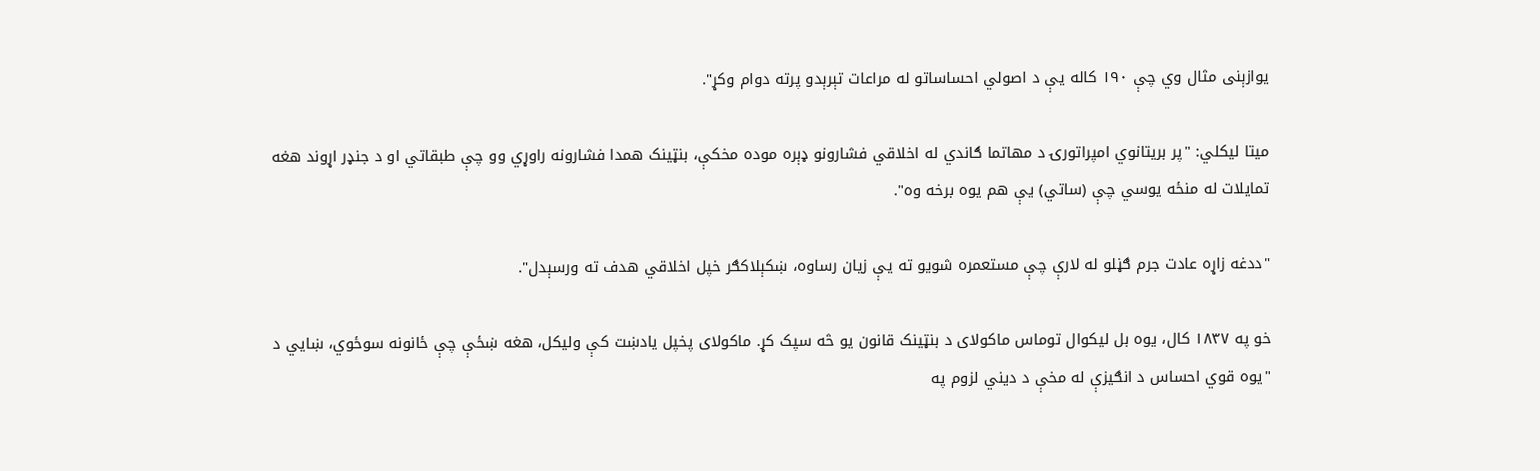یوازېنی مثال وي چې ۱۹۰ کاله یې د اصولي احساساتو له مراعات تېرېدو پرته دوام وکړ".

میتا لیکلي: "پر بریتانوي امپراتورۍ د مهاتما ګاندي له اخلاقي فشارونو ډېره موده مخکې، بنټینک همدا فشارونه راوړي وو چې طبقاتي او د جنډر اړوند هغه تمایلات له منځه یوسي چې (ساتي) یې هم یوه برخه وه".

"ددغه زاړه عادت جرم ګڼلو له لارې چې مستعمره شویو ته یې زیان رساوه، ښکېلاکګر خپل اخلاقي هدف ته ورسېدل".

خو په ۱۸۳۷ کال، یوه بل لیکوال توماس ماکولای د بنټینک قانون یو څه سپک کړ. ماکولای پخپل یادښت کې ولیکل،‌ هغه ښځې چې ځانونه سوځوي، ښايي د "یوه قوي احساس د انګیزې له مخې د دیني لزوم په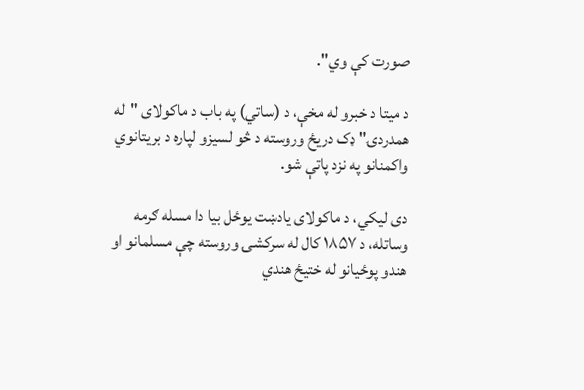صورت کې وي".

د میتا د خبرو له مخې، د (ساتي) په باب د ماکولای "له همدردۍ" ډک دریځ وروسته د څو لسیزو لپاره د بریتانوي واکمنانو په نزد پاتې شو.

دی لیکي، د ماکولای یادښت یوځل بیا دا مسله ګرمه وساتله، د ۱۸۵۷ کال له سرکشۍ وروسته چې مسلمانو او هندو پوځیانو له ختیځ هندي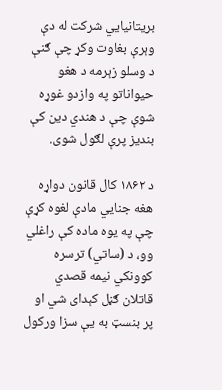بریتانیايي شرکت له دې وېرې بغاوت وکړ چې ګنې د وسلو زېرمه د هغو حیواناتو په وازدو غوړه شوې چې د هندي دین کې بندیز پرې لګول شوی.

د ۱۸۶۲ کال قانون دواړه هغه جنايي مادې لغوه کړې چې په یوه ماده کې راغلي وو، د (ساتي) ترسره کوونکي نیمه قصدي قاتلان ګڼل کېدای شي او پر بنسټ به یې سزا ورکول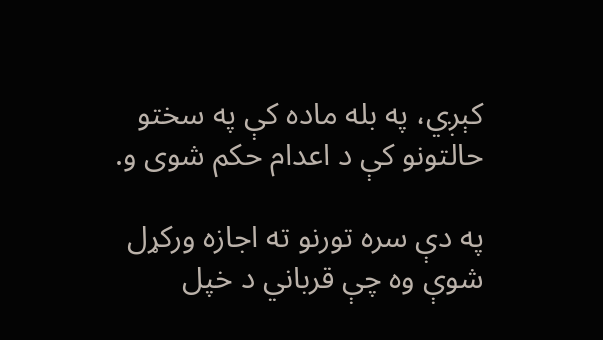کېږي، په بله ماده کې په سختو حالتونو کې د اعدام حکم شوی و.

په دې سره تورنو ته اجازه ورکړل شوې وه چې قرباني د خپل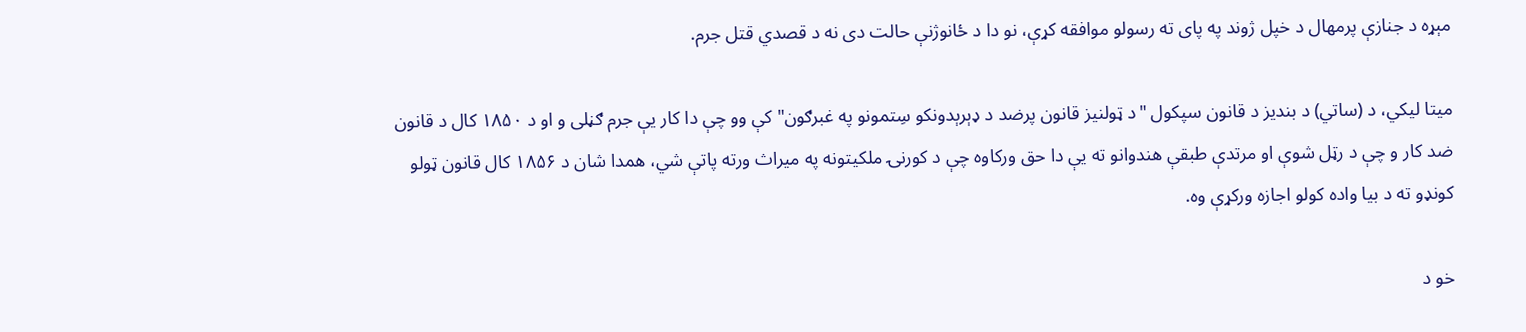مېړه د جنازې پرمهال د خپل ژوند په پای ته رسولو موافقه کړې، نو دا د ځانوژنې حالت دی نه د قصدي قتل جرم.

میتا لیکي، د (ساتي) د بندیز د قانون سپکول "د ټولنیز قانون پرضد د ډېرېدونکو سِتمونو په غبرګون" کې وو چې دا کار یې جرم ګڼلی و او د ۱۸۵۰ کال د قانون ضد کار و چې د رټل شوې او مرتدې طبقې هندوانو ته یې دا حق ورکاوه چې د کورنۍ ملکیتونه په میراث ورته پاتې شي، همدا شان د ۱۸۵۶ کال قانون ټولو کونډو ته د بیا واده کولو اجازه ورکړې وه.

خو د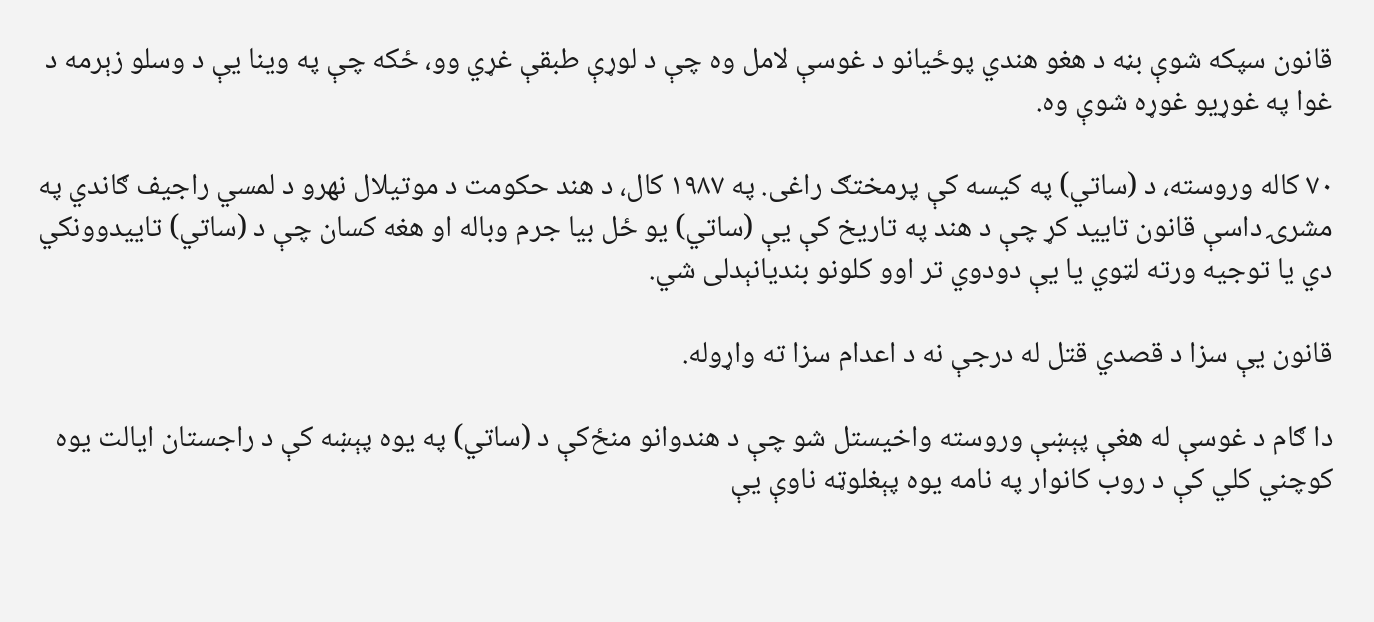قانون سپکه شوې بڼه د هغو هندي پوځیانو د غوسې لامل وه چې د لوړې طبقې غړي وو، ځکه چې په وینا یې د وسلو زېرمه د غوا په غوړیو غوړه شوې وه.

۷۰ کاله وروسته، د (ساتي) په کیسه کې پرمختګ راغی. په ۱۹۸۷ کال، د هند حکومت د موتیلال نهرو د لمسي راجیف ګاندي په مشرۍ داسې قانون تایید کړ چې د هند په تاریخ کې یې (ساتي) یو ځل بیا جرم وباله او هغه کسان چې د (ساتي) تاییدوونکي دي یا توجیه ورته لټوي یا یې دودوي تر اوو کلونو بندیانېدلی شي.

قانون یې سزا د قصدي قتل له درجې نه د اعدام سزا ته واړوله.

دا ګام د غوسې له هغې پې‍ښې وروسته واخیستل شو چې د هندوانو منځ‌کې د (ساتي) په یوه پېښه کې د راجستان ایالت یوه کوچني کلي کې د روب کانوار په نامه یوه پېغلوټه ناوې یې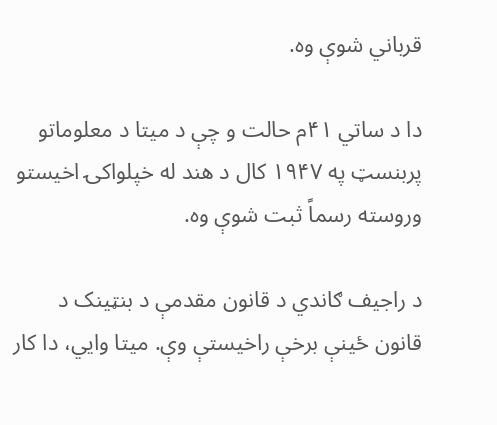قرباني شوې وه.

دا د ساتي ۴۱م حالت و چې د میتا د معلوماتو پربنسټ په ۱۹۴۷ کال د هند له خپلواکۍ اخیستو وروسته رسماً ثبت شوې وه.

د راجیف ګاندي د قانون مقدمې د بنټینک د قانون ځینې برخې راخیستې وې. میتا وايي، دا کار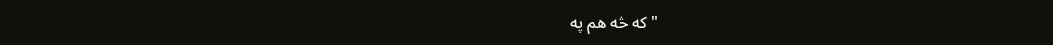"که څه هم په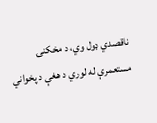ناقصدي ډول وي، د مخکنۍ مستعمرې له لوري د هغې د پخواني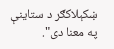ښکېلاکګر د ستاینې په معنا دی".